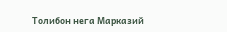Толибон нега Марказий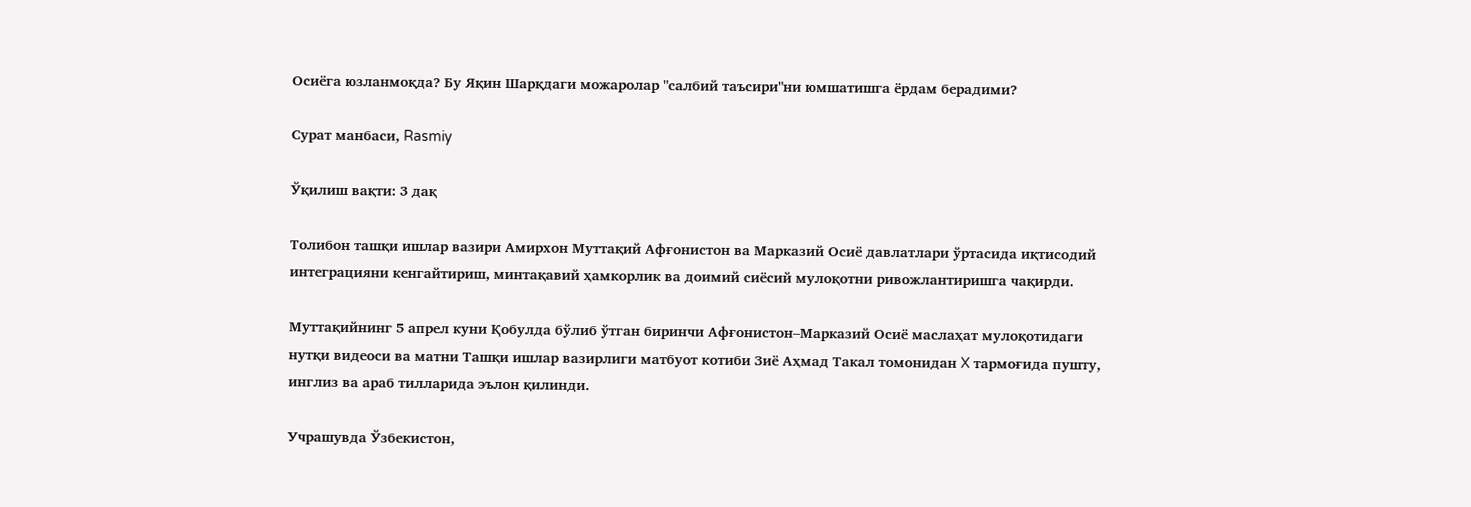Осиёга юзланмоқда? Бу Яқин Шарқдаги можаролар "салбий таъсири"ни юмшатишга ёрдам берадими?

Сурат манбаси, Rasmiy

Ўқилиш вақти: 3 дақ

Толибон ташқи ишлар вазири Амирхон Муттақий Афғонистон ва Марказий Осиё давлатлари ўртасида иқтисодий интеграцияни кенгайтириш, минтақавий ҳамкорлик ва доимий сиёсий мулоқотни ривожлантиришга чақирди.

Муттақийнинг 5 апрел куни Қобулда бўлиб ўтган биринчи Афғонистон–Марказий Осиё маслаҳат мулоқотидаги нутқи видеоси ва матни Ташқи ишлар вазирлиги матбуот котиби Зиё Аҳмад Такал томонидан X тармоғида пушту, инглиз ва араб тилларида эълон қилинди.

Учрашувда Ўзбекистон,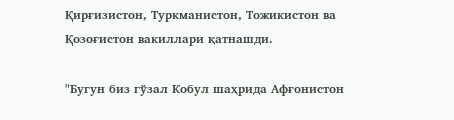Қирғизистон, Туркманистон, Тожикистон ва Қозоғистон вакиллари қатнашди.

"Бугун биз гўзал Кобул шаҳрида Афғонистон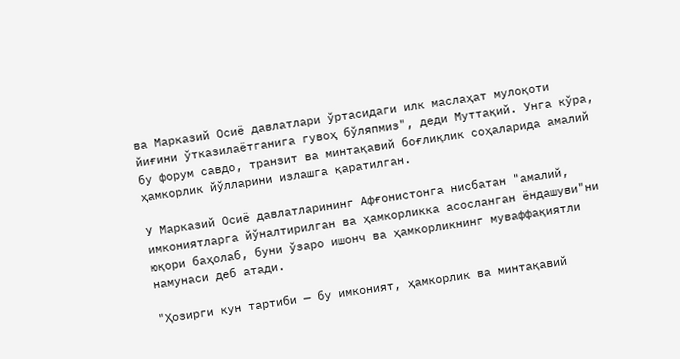ва Марказий Осиё давлатлари ўртасидаги илк маслаҳат мулоқоти йиғини ўтказилаётганига гувоҳ бўляпмиз", деди Муттақий. Унга кўра, бу форум савдо, транзит ва минтақавий боғлиқлик соҳаларида амалий ҳамкорлик йўлларини излашга қаратилган.

У Марказий Осиё давлатларининг Афғонистонга нисбатан "амалий, имкониятларга йўналтирилган ва ҳамкорликка асосланган ёндашуви"ни юқори баҳолаб, буни ўзаро ишонч ва ҳамкорликнинг муваффақиятли намунаси деб атади.

"Ҳозирги кун тартиби — бу имконият, ҳамкорлик ва минтақавий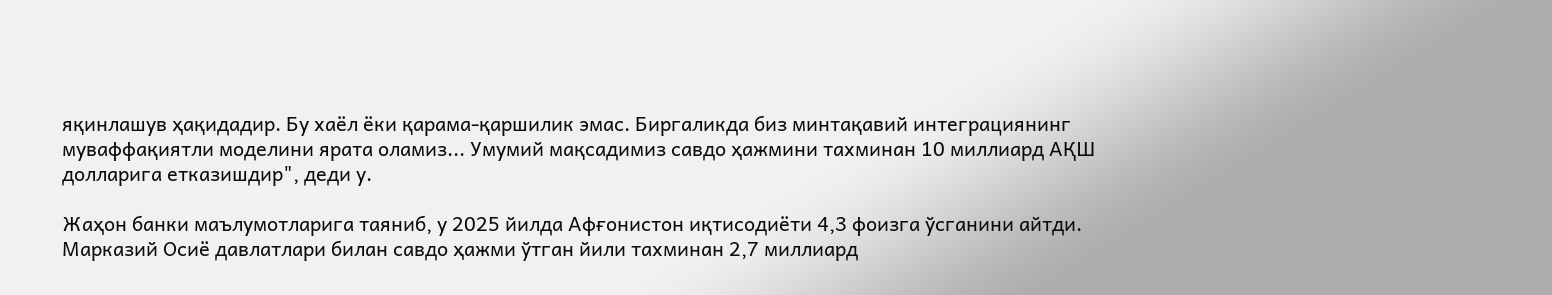яқинлашув ҳақидадир. Бу хаёл ёки қарама-қаршилик эмас. Биргаликда биз минтақавий интеграциянинг муваффақиятли моделини ярата оламиз... Умумий мақсадимиз савдо ҳажмини тахминан 10 миллиард АҚШ долларига етказишдир", деди у.

Жаҳон банки маълумотларига таяниб, у 2025 йилда Афғонистон иқтисодиёти 4,3 фоизга ўсганини айтди. Марказий Осиё давлатлари билан савдо ҳажми ўтган йили тахминан 2,7 миллиард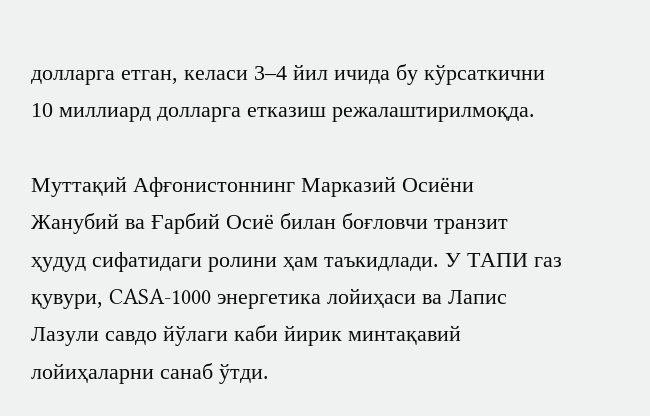долларга етган, келаси 3–4 йил ичида бу кўрсаткични 10 миллиард долларга етказиш режалаштирилмоқда.

Муттақий Афғонистоннинг Марказий Осиёни Жанубий ва Ғарбий Осиё билан боғловчи транзит ҳудуд сифатидаги ролини ҳам таъкидлади. У ТАПИ газ қувури, CASA-1000 энергетика лойиҳаси ва Лапис Лазули савдо йўлаги каби йирик минтақавий лойиҳаларни санаб ўтди.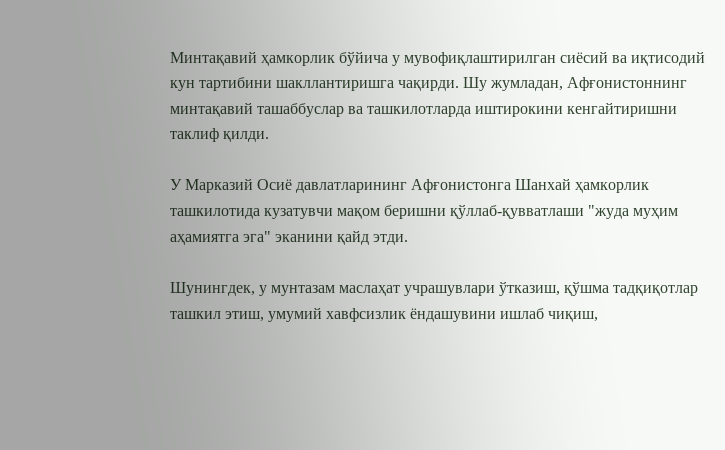Минтақавий ҳамкорлик бўйича у мувофиқлаштирилган сиёсий ва иқтисодий кун тартибини шакллантиришга чақирди. Шу жумладан, Афғонистоннинг минтақавий ташаббуслар ва ташкилотларда иштирокини кенгайтиришни таклиф қилди.

У Марказий Осиё давлатларининг Афғонистонга Шанхай ҳамкорлик ташкилотида кузатувчи мақом беришни қўллаб-қувватлаши "жуда муҳим аҳамиятга эга" эканини қайд этди.

Шунингдек, у мунтазам маслаҳат учрашувлари ўтказиш, қўшма тадқиқотлар ташкил этиш, умумий хавфсизлик ёндашувини ишлаб чиқиш,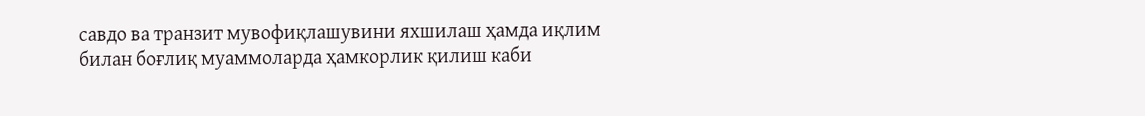савдо ва транзит мувофиқлашувини яхшилаш ҳамда иқлим билан боғлиқ муаммоларда ҳамкорлик қилиш каби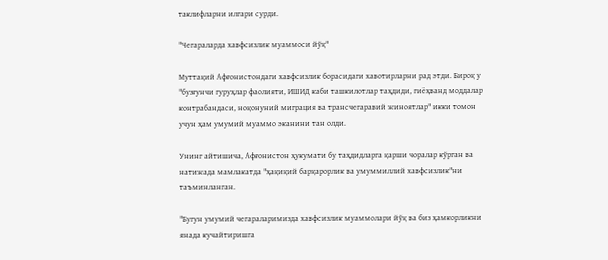таклифларни илгари сурди.

"Чегараларда хавфсизлик муаммоси йўқ"

Муттақий Афғонистондаги хавфсизлик борасидаги хавотирларни рад этди. Бироқ у "бузғунчи гуруҳлар фаолияти, ИШИД каби ташкилотлар таҳдиди, гиёҳванд моддалар контрабандаси, ноқонуний миграция ва трансчегаравий жиноятлар" икки томон учун ҳам умумий муаммо эканини тан олди.

Унинг айтишича, Афғонистон ҳукумати бу таҳдидларга қарши чоралар кўрган ва натижада мамлакатда "ҳақиқий барқарорлик ва умуммиллий хавфсизлик"ни таъминланган.

"Бугун умумий чегараларимизда хавфсизлик муаммолари йўқ ва биз ҳамкорликни янада кучайтиришга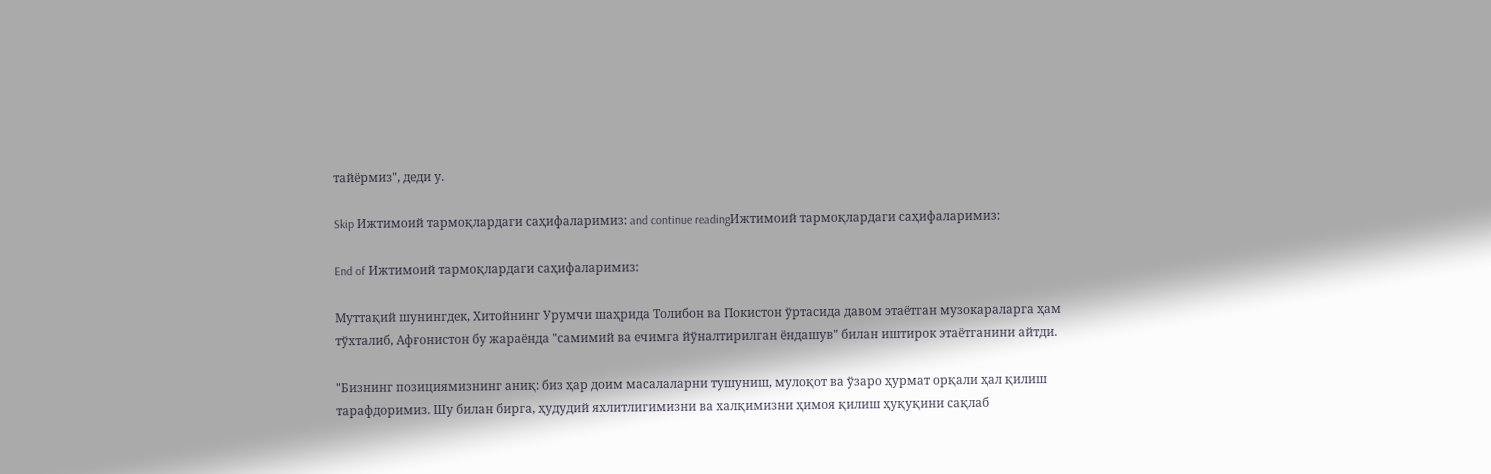тайёрмиз", деди у.

Skip Ижтимоий тармоқлардаги саҳифаларимиз: and continue readingИжтимоий тармоқлардаги саҳифаларимиз:

End of Ижтимоий тармоқлардаги саҳифаларимиз:

Муттақий шунингдек, Хитойнинг Урумчи шаҳрида Толибон ва Покистон ўртасида давом этаётган музокараларга ҳам тўхталиб, Афғонистон бу жараёнда "самимий ва ечимга йўналтирилган ёндашув" билан иштирок этаётганини айтди.

"Бизнинг позициямизнинг аниқ: биз ҳар доим масалаларни тушуниш, мулоқот ва ўзаро ҳурмат орқали ҳал қилиш тарафдоримиз. Шу билан бирга, ҳудудий яхлитлигимизни ва халқимизни ҳимоя қилиш ҳуқуқини сақлаб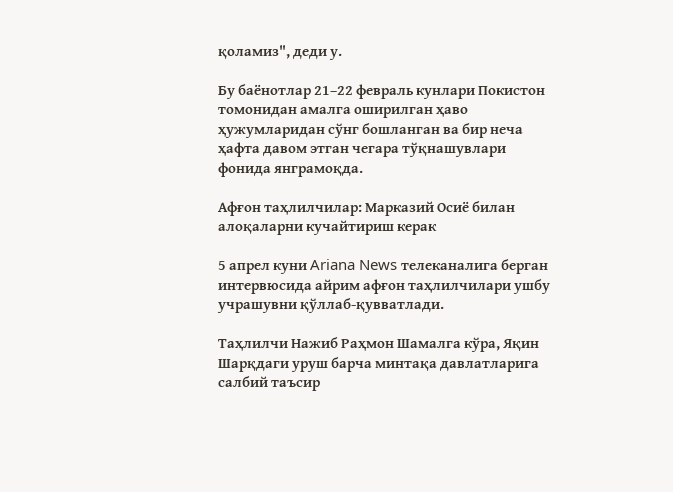қоламиз", деди у.

Бу баёнотлар 21–22 февраль кунлари Покистон томонидан амалга оширилган ҳаво ҳужумларидан сўнг бошланган ва бир неча ҳафта давом этган чегара тўқнашувлари фонида янграмоқда.

Афғон таҳлилчилар: Марказий Осиё билан алоқаларни кучайтириш керак

5 апрел куни Ariana News телеканалига берган интервюсида айрим афғон таҳлилчилари ушбу учрашувни қўллаб-қувватлади.

Таҳлилчи Нажиб Раҳмон Шамалга кўра, Яқин Шарқдаги уруш барча минтақа давлатларига салбий таъсир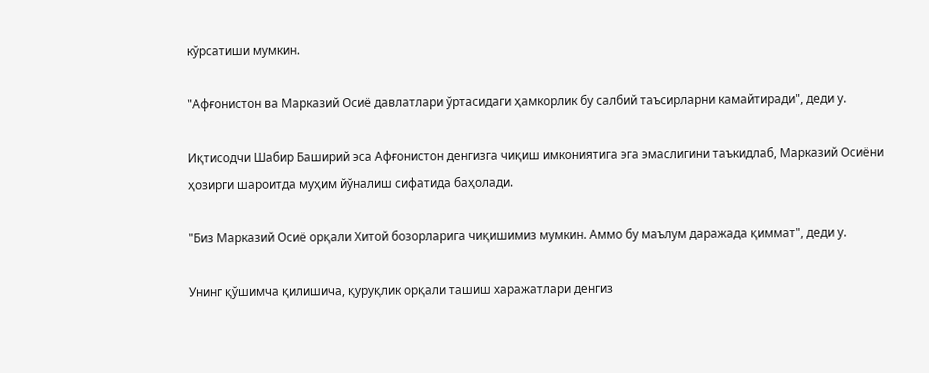кўрсатиши мумкин.

"Афғонистон ва Марказий Осиё давлатлари ўртасидаги ҳамкорлик бу салбий таъсирларни камайтиради", деди у.

Иқтисодчи Шабир Баширий эса Афғонистон денгизга чиқиш имкониятига эга эмаслигини таъкидлаб, Марказий Осиёни ҳозирги шароитда муҳим йўналиш сифатида баҳолади.

"Биз Марказий Осиё орқали Хитой бозорларига чиқишимиз мумкин. Аммо бу маълум даражада қиммат", деди у.

Унинг қўшимча қилишича, қуруқлик орқали ташиш харажатлари денгиз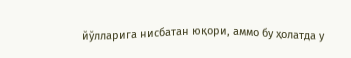йўлларига нисбатан юқори, аммо бу ҳолатда у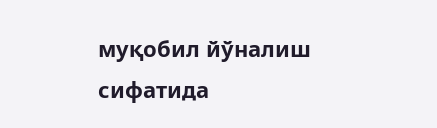муқобил йўналиш сифатида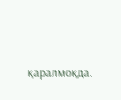қаралмоқда.